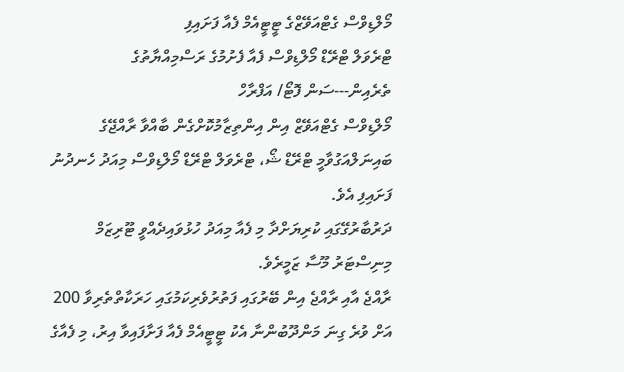މޯލްޑިވްސް ގެޓްއަވޭޒްގެ ޓީޓީއެމް ފެއާ ފަށައިފި
ޓްރެވަލް ޓްރޭޑް މޯލްޑިވްސް ފެއާ ފެށުމުގެ ރަސްމިއްޔާތުގެ ތެރެއިން---ސަން ފޮޓޯ/ އަފްރާހް
މޯލްޑިވްސް ގެޓްއަވޭޒް އިން އިންތިޒާމުކޮށްގެން ބާއްވާ ރާއްޖޭގެ ބައިނަލްއަގުވާމީ ޓްރޭޑް ޝޯ، ޓްރެވަލް ޓްރޭޑް މޯލްޑިވްސް މިއަދު ހެނދުނު ފަށައިފި އެވެ.
ދަރުބާރުގޭގައި ކުރިޔަށްދާ މި ފެއާ މިއަދު ހުޅުވައިދެއްވީ ޓޫރިޒަމް މިނިސްޓަރު މޫސާ ޒަމީރެވެ.
ރާއްޖެ އާއި ރާއްޖެ އިން ބޭރުގައި ފަތުރުވެރިކަމުގައި ހަރަކާތްތެރިވާ 200 އަށް ވުރެ ގިނަ މަންދޫބުންނާ އެކު ޓީޓީއެމް ފެއާ ފަށާފައިވާ އިރު، މި ފެއާގެ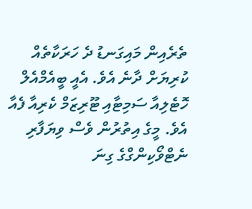ތެރެއިން މައިގަނޑު ދެ ހަރަކާތެއް ކުރިޔަށް ދާނެ އެވެ. އެއީ ބީއެމްއެލް ހޮޓެލިއާ ސަމިޓާއި ޓޫރިޒަމް ކެރިއާ ފެއާ އެވެ. މީގެ އިތުރުން ވެސް ވިޔަފާރި ނެޓްވޯކިންގްގެ ގިނަ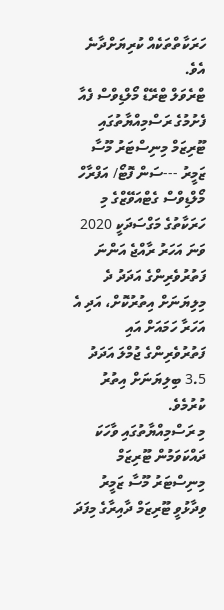ހަރަކާތްތަކެއް ކުރިޔަށްދާނެ އެވެ.
ޓްރެވަލް ޓްރޭޑް މޯލްޑިވްސް ފެއާ ފެށުމުގެ ރަސްމިއްޔާތުގައި ޓޫރިޒަމް މިނިސްޓަރު މޫސާ ޒަމީރު ---ސަން ފޮޓޯ/ އަފްރާހް
މޯލްޑިވްސް ގެޓްއަވޭޒްގެ މި ހަރަކާތުގެ މަގްސަދަކީ 2020 ވަނަ އަހަރު ރާއްޖެ އަންނަ ފަތުރުވެރިންގެ އަދަދު ދެ މިލިޔަނަށް އިތުރުކޮށް، އަދި އެ އަހަރާ ހަމައަށް އައި ފަތުރުވެރިންގެ ޖުމްލަ އަދަދު 3.5 ބިލިޔަނަށް އިތުރު ކުރުމެވެ.
މި ރަސްމިއްޔާތުގައި ވާހަކަ ދައްކަވަމުން ޓޫރިޒަމް މިނިސްޓަރު މޫސާ ޒަމީރު ވިދާޅުވީ ޓޫރިޒަމް ދާއިރާގެ މިފަދަ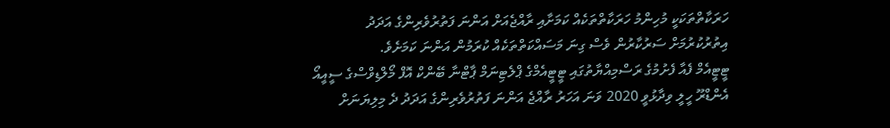ހަރަކާތްތަކަކީ މުހިންމު ހަރަކާތްތަކެއް ކަމަށާއި ރާއްޖެއަށް އަންނަ ފަތުރުވެރިންގެ އަދަދު އިތުރުކުރުމަށް ސަރުކާރުން ވެސް ގިނަ މަސައްކަތްތަކެއް ކުރަމުން އަންނަ ކަމަށެވެ.
ޓީޓީއެމް ފެއާ ފެށުމުގެ ރަސްމިއްޔާތުގައި ޓީޓީއެމްގެ ޕްލެޓިނަމް ޕާޓްނާ ބޭންކް އޮފް މޯލްޑިވްސްގެ ސީއީއޯ އެންޑްރޫ ހީލީ ވިދާޅުވީ 2020 ވަނަ އަހަރު ރާއްޖެ އަންނަ ފަތުރުވެރިންގެ އަދަދު ދެ މިލިޔަނަށް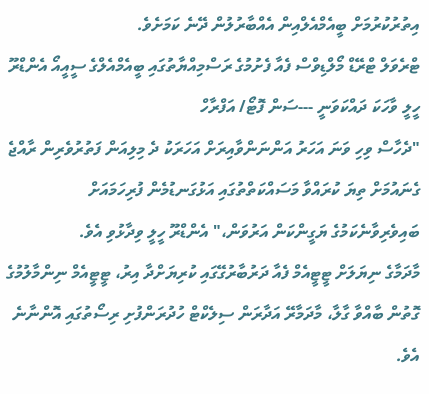އިތުރުކުރުމަށް ބީއެމްއެލްއިން އެއްބާރުލުން ދޭނެ ކަމަށެވެ.
ޓްރެވަލް ޓްރޭޑް މޯލްޑިވްސް ފެއާ ފެށުމުގެ ރަސްމިއްޔާތުގައި ބީއެމްއެލްގެ ސީއީއޯ އެންޑްރޫ ހީލީ ވާހަކަ ދައްކަވަނީ ---ސަން ފޮޓޯ/ އަފްރާހް
"ދެހާސް ވިހި ވަނަ އަހަރު އަންނަންވާއިރަށް އަހަރަކު ދެ މިލިއަން ފަތުރުވެރިން ރާއްޖެ ގެނައުމަށް ތިޔަ ކުރައްވާ މަސައްކަތްތުގައި އަޅުގަނޑުމެން ފުރިހަމައަށް ބައިވެރިވާނެކަމުގެ ޔަގީންކަން އަރުވަން،" އެންޑްރޫ ހީލީ ވިދާޅުވި އެވެ.
މާދަމާގެ ނިޔަލަށް ޓީޓީއެމް ފެއާ ދަރުބާރުގޭގައި ކުރިޔަށްދާ އިރު، ޓީޓީއެމް ނިންމާލުމުގެ ގޮތުން ބާއްވާ ގާލާ، މާދަމާރޭ އަދާރަން ސިލެކްޓް ހުދުރަންފުށި ރިސޯތުގައި އޮންނާނެ އެވެ.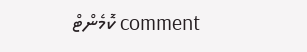comment ކޮމެންޓް